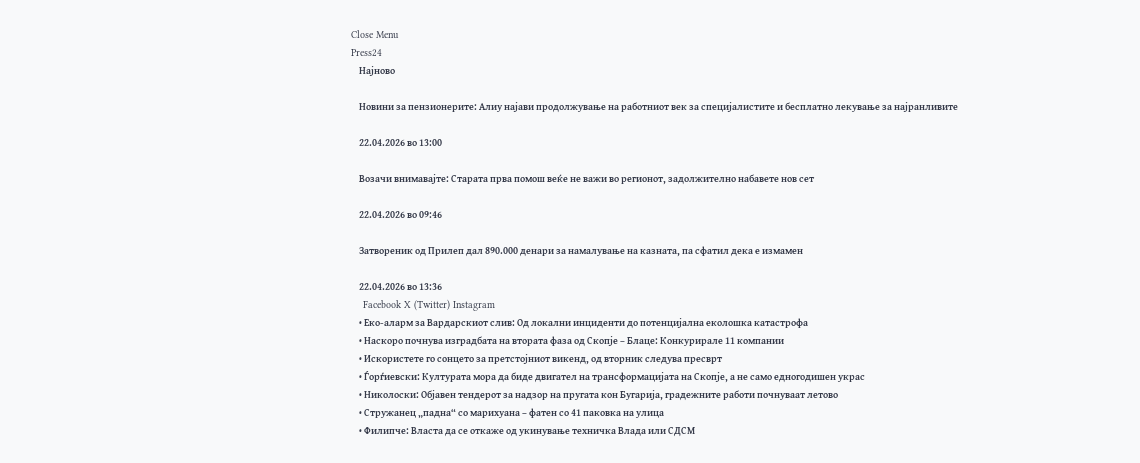Close Menu
Press24
    Најново

    Новини за пензионерите: Алиу најави продолжување на работниот век за специјалистите и бесплатно лекување за најранливите

    22.04.2026 во 13:00

    Возачи внимавајте: Старата прва помош веќе не важи во регионот, задолжително набавете нов сет

    22.04.2026 во 09:46

    Затвореник од Прилеп дал 890.000 денари за намалување на казната, па сфатил дека е измамен

    22.04.2026 во 13:36
    Facebook X (Twitter) Instagram
    • Еко-аларм за Вардарскиот слив: Од локални инциденти до потенцијална еколошка катастрофа
    • Наскоро почнува изградбата на втората фаза од Скопје – Блаце: Конкурирале 11 компании
    • Искористете го сонцето за претстојниот викенд, од вторник следува пресврт
    • Ѓорѓиевски: Културата мора да биде двигател на трансформацијата на Скопје, а не само едногодишен украс
    • Николоски: Објавен тендерот за надзор на пругата кон Бугарија, градежните работи почнуваат летово
    • Стружанец „падна“ со марихуана – фатен со 41 паковка на улица
    • Филипче: Власта да се откаже од укинување техничка Влада или СДСМ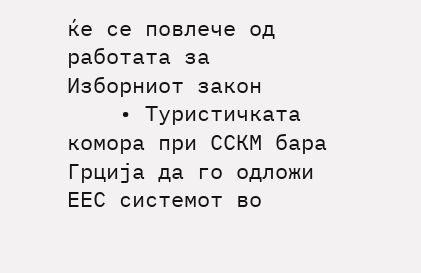ќе се повлече од работата за Изборниот закон
    • Туристичката комора при ССКМ бара Грција да го одложи ЕЕС системот во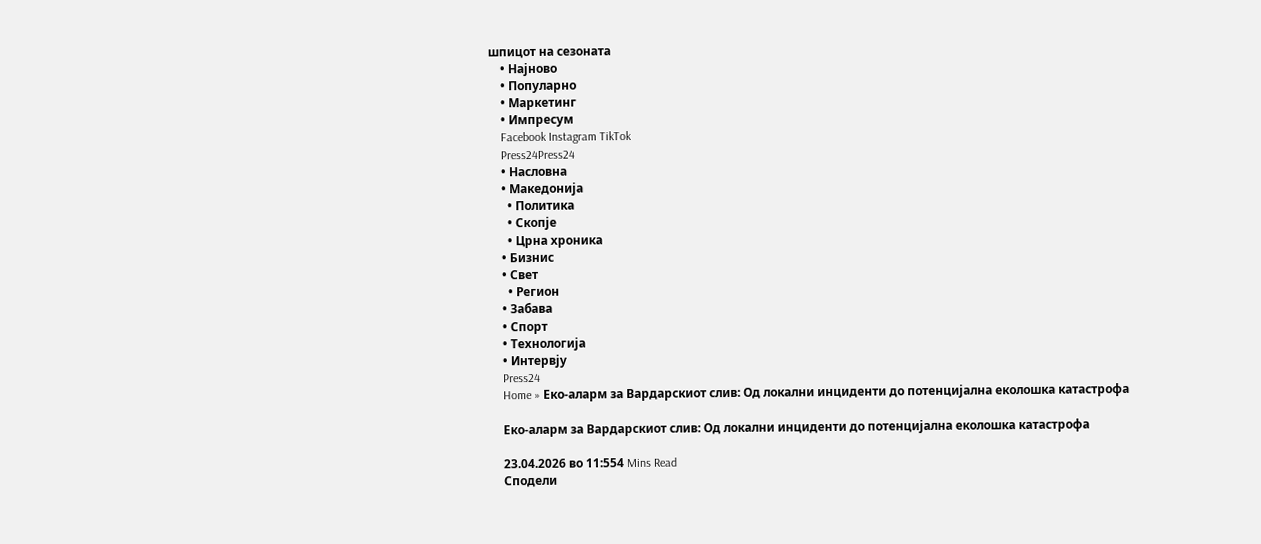шпицот на сезоната
    • Најново
    • Популарно
    • Маркетинг
    • Импресум
    Facebook Instagram TikTok
    Press24Press24
    • Насловна
    • Македонија
      • Политика
      • Скопје
      • Црна хроника
    • Бизнис
    • Свет
      • Регион
    • Забава
    • Спорт
    • Технологија
    • Интервју
    Press24
    Home » Еко-аларм за Вардарскиот слив: Од локални инциденти до потенцијална еколошка катастрофа

    Еко-аларм за Вардарскиот слив: Од локални инциденти до потенцијална еколошка катастрофа

    23.04.2026 во 11:554 Mins Read
    Сподели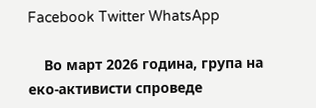Facebook Twitter WhatsApp

    Во март 2026 година, група на еко-активисти спроведе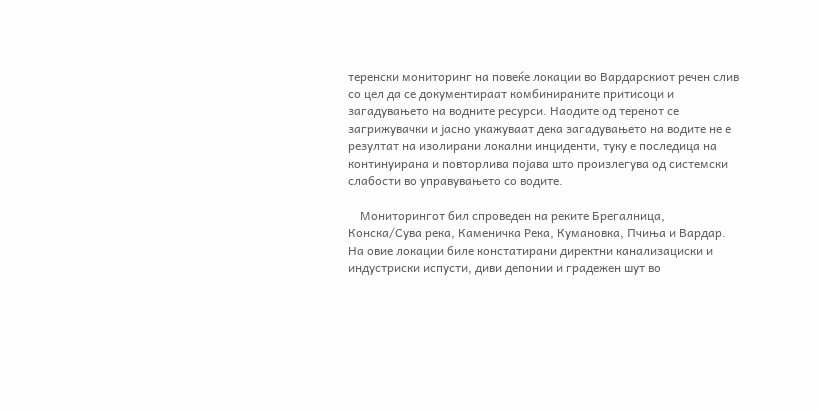теренски мониторинг на повеќе локации во Вардарскиот речен слив со цел да се документираат комбинираните притисоци и загадувањето на водните ресурси. Наодите од теренот се загрижувачки и јасно укажуваат дека загадувањето на водите не е резултат на изолирани локални инциденти, туку е последица на континуирана и повторлива појава што произлегува од системски слабости во управувањето со водите.

    Мониторингот бил спроведен на реките Брегалница, Конска/Сува река, Каменичка Река, Кумановка, Пчиња и Вардар. На овие локации биле констатирани директни канализациски и индустриски испусти, диви депонии и градежен шут во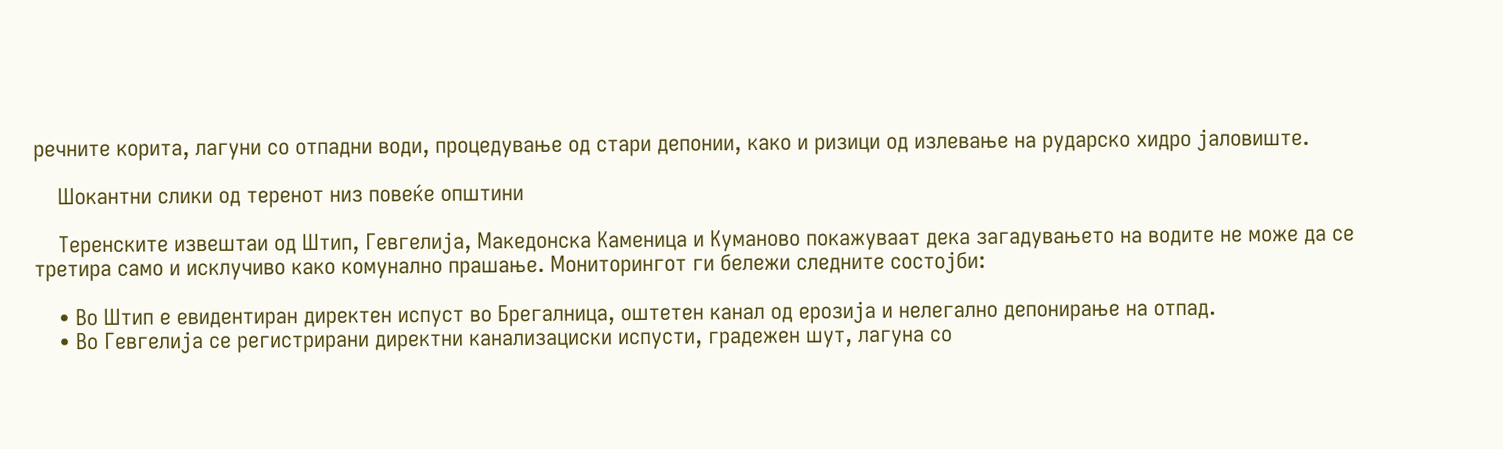речните корита, лагуни со отпадни води, процедување од стари депонии, како и ризици од излевање на рударско хидро јаловиште.

    Шокантни слики од теренот низ повеќе општини

    Теренските извештаи од Штип, Гевгелија, Македонска Каменица и Куманово покажуваат дека загадувањето на водите не може да се третира само и исклучиво како комунално прашање. Мониторингот ги бележи следните состојби:

    • Во Штип е евидентиран директен испуст во Брегалница, оштетен канал од ерозија и нелегално депонирање на отпад.
    • Во Гевгелија се регистрирани директни канализациски испусти, градежен шут, лагуна со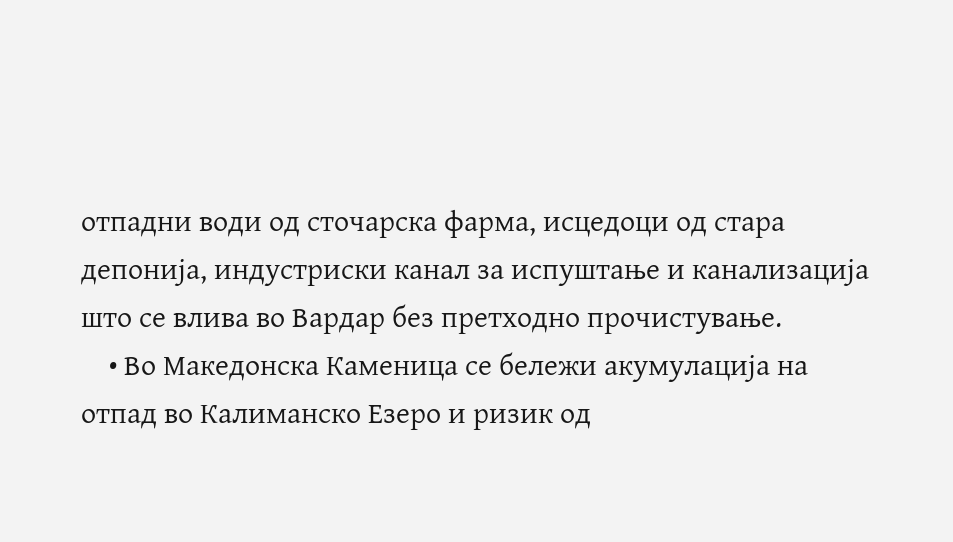отпадни води од сточарска фарма, исцедоци од стара депонија, индустриски канал за испуштање и канализација што се влива во Вардар без претходно прочистување.
    • Во Македонска Каменица се бележи акумулација на отпад во Калиманско Езеро и ризик од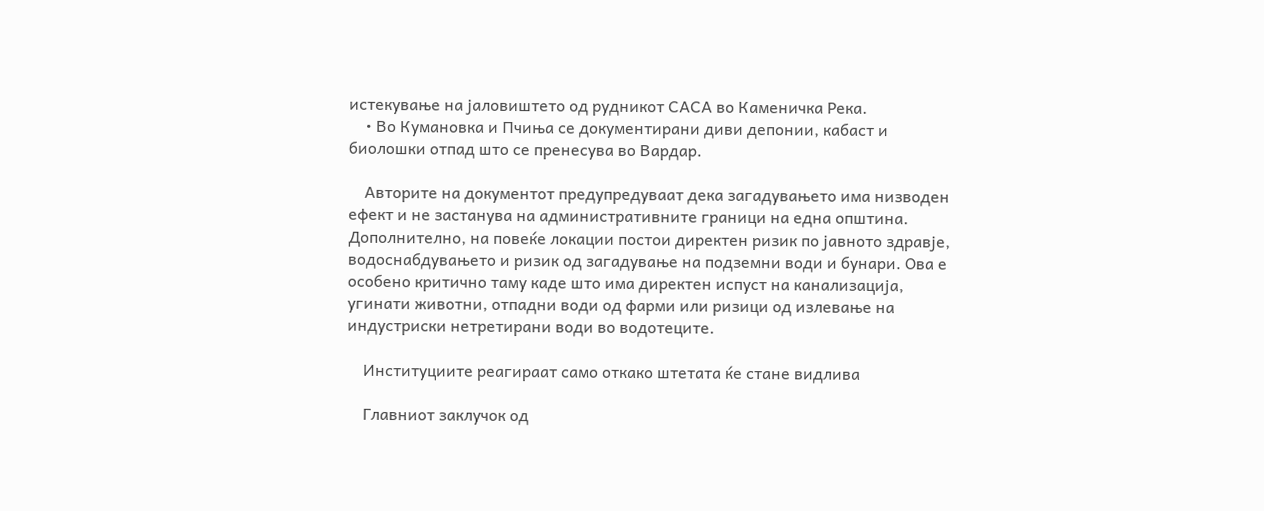истекување на јаловиштето од рудникот САСА во Каменичка Река.
    • Во Кумановка и Пчиња се документирани диви депонии, кабаст и биолошки отпад што се пренесува во Вардар.

    Авторите на документот предупредуваат дека загадувањето има низводен ефект и не застанува на административните граници на една општина. Дополнително, на повеќе локации постои директен ризик по јавното здравје, водоснабдувањето и ризик од загадување на подземни води и бунари. Ова е особено критично таму каде што има директен испуст на канализација, угинати животни, отпадни води од фарми или ризици од излевање на индустриски нетретирани води во водотеците.

    Институциите реагираат само откако штетата ќе стане видлива

    Главниот заклучок од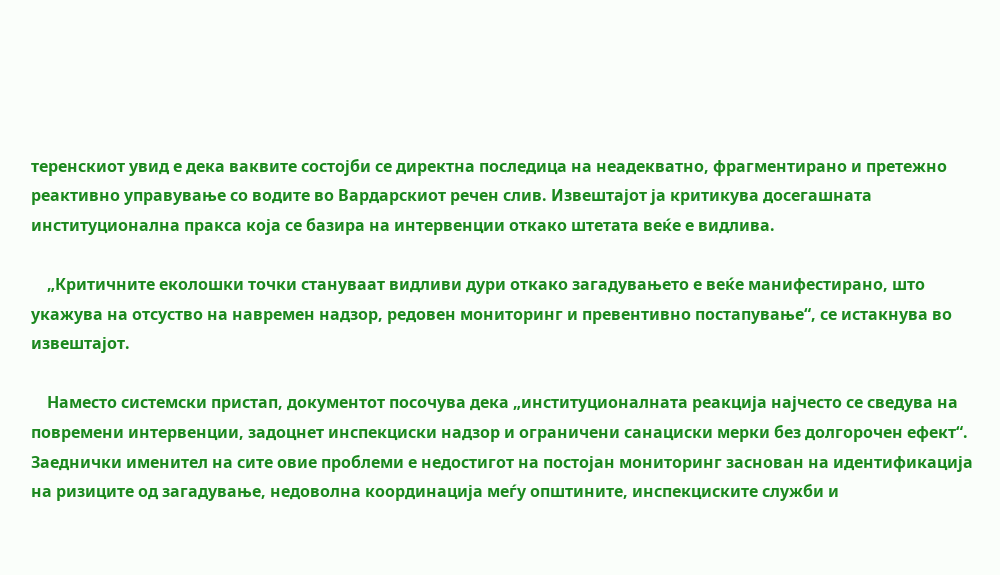теренскиот увид е дека ваквите состојби се директна последица на неадекватно, фрагментирано и претежно реактивно управување со водите во Вардарскиот речен слив. Извештајот ја критикува досегашната институционална пракса која се базира на интервенции откако штетата веќе е видлива.

    „Критичните еколошки точки стануваат видливи дури откако загадувањето е веќе манифестирано, што укажува на отсуство на навремен надзор, редовен мониторинг и превентивно постапување“, се истакнува во извештајот.

    Наместо системски пристап, документот посочува дека „институционалната реакција најчесто се сведува на повремени интервенции, задоцнет инспекциски надзор и ограничени санациски мерки без долгорочен ефект“. Заеднички именител на сите овие проблеми е недостигот на постојан мониторинг заснован на идентификација на ризиците од загадување, недоволна координација меѓу општините, инспекциските служби и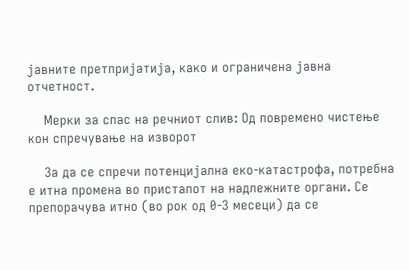јавните претпријатија, како и ограничена јавна отчетност.

    Мерки за спас на речниот слив: Од повремено чистење кон спречување на изворот

    За да се спречи потенцијална еко-катастрофа, потребна е итна промена во пристапот на надлежните органи. Се препорачува итно (во рок од 0-3 месеци) да се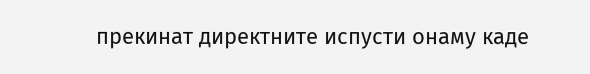прекинат директните испусти онаму каде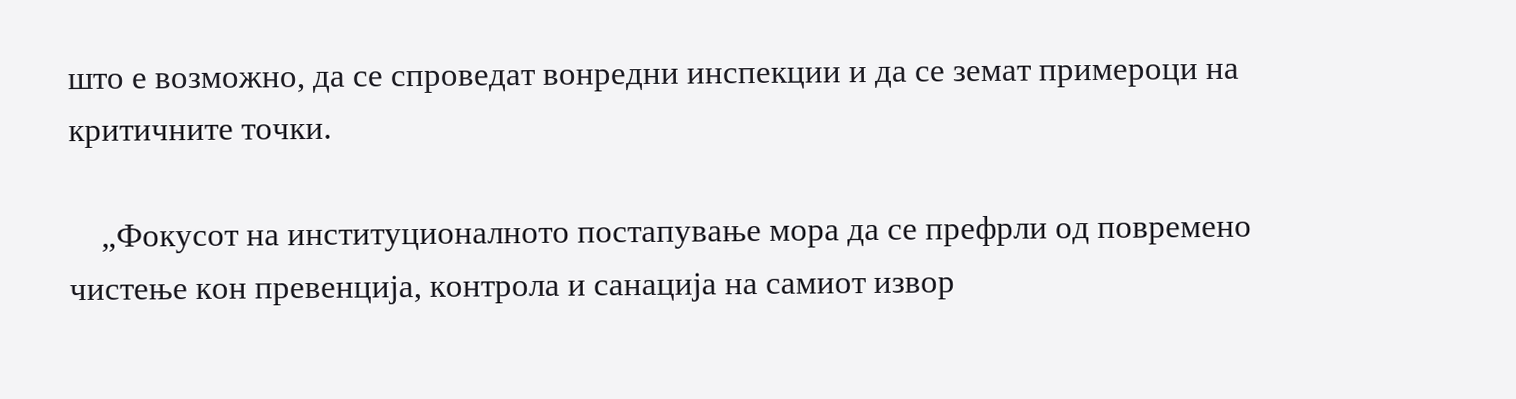што е возможно, да се спроведат вонредни инспекции и да се земат примероци на критичните точки.

    „Фокусот на институционалното постапување мора да се префрли од повремено чистење кон превенција, контрола и санација на самиот извор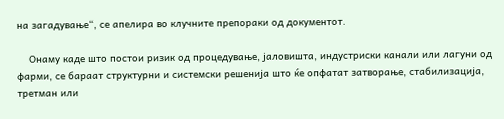на загадување“, се апелира во клучните препораки од документот.

    Онаму каде што постои ризик од процедување, јаловишта, индустриски канали или лагуни од фарми, се бараат структурни и системски решенија што ќе опфатат затворање, стабилизација, третман или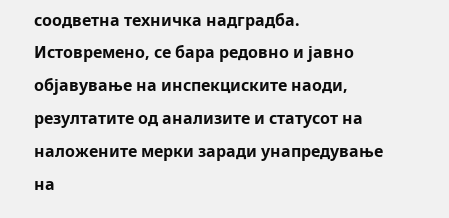соодветна техничка надградба. Истовремено, се бара редовно и јавно објавување на инспекциските наоди, резултатите од анализите и статусот на наложените мерки заради унапредување на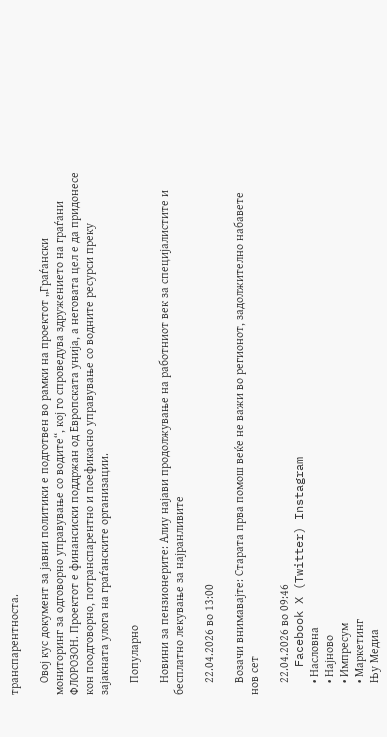транспарентноста.

    Овој кус документ за јавни политики е подготвен во рамки на проектот „Граѓански мониторинг за одговорно управување со водите“, кој го спроведува здружението на граѓани ФЛОРОЗОН. Проектот е финансиски поддржан од Европската унија, а неговата цел е да придонесе кон поодговорно, потранспарентно и поефикасно управување со водните ресурси преку зајакната улога на граѓанските организации.

    Популарно

    Новини за пензионерите: Алиу најави продолжување на работниот век за специјалистите и бесплатно лекување за најранливите

    22.04.2026 во 13:00

    Возачи внимавајте: Старата прва помош веќе не важи во регионот, задолжително набавете нов сет

    22.04.2026 во 09:46
    Facebook X (Twitter) Instagram
    • Насловна
    • Најново
    • Импресум
    • Маркетинг
    Њу Медиа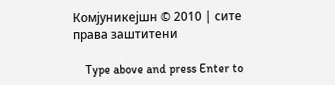Комјуникејшн © 2010 | сите права заштитени

    Type above and press Enter to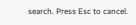search. Press Esc to cancel.